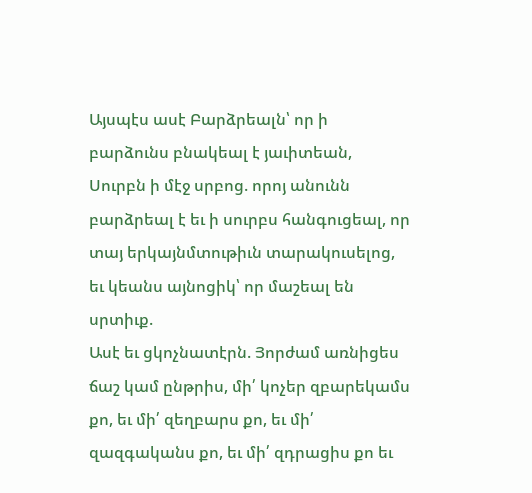Այսպէս ասէ Բարձրեալն՝ որ ի բարձունս բնակեալ է յաւիտեան, Սուրբն ի մէջ սրբոց. որոյ անունն բարձրեալ է եւ ի սուրբս հանգուցեալ, որ տայ երկայնմտութիւն տարակուսելոց, եւ կեանս այնոցիկ՝ որ մաշեալ են սրտիւք.
Ասէ եւ ցկոչնատէրն. Յորժամ առնիցես ճաշ կամ ընթրիս, մի՛ կոչեր զբարեկամս քո, եւ մի՛ զեղբարս քո, եւ մի՛ զազգականս քո, եւ մի՛ զդրացիս քո եւ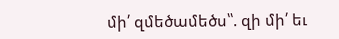մի՛ զմեծամեծս՝՝. զի մի՛ եւ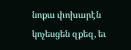նոքա փոխարէն կոչեսցեն զքեզ, եւ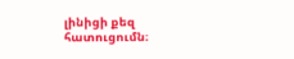լինիցի քեզ հատուցումն։